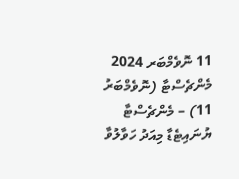11 ނޮވެމްބަރ 2024
މެންޗެސްޓާ (ނޮވެމްބަރު 11) – މެންޗެސްޓާ ޔުނައިޓެޑާ މިއަދު ހަވާލުވާ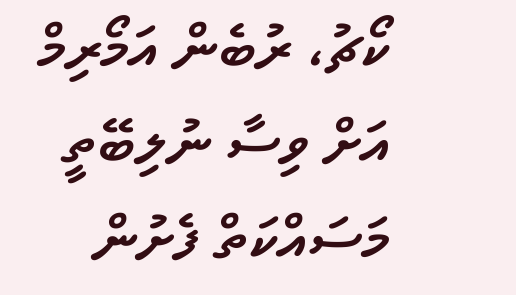ކޯޗު، ރުބެން އަމޯރިމް އަށް ވިސާ ނުލިބޭތީ މަސައްކަތް ފެށުން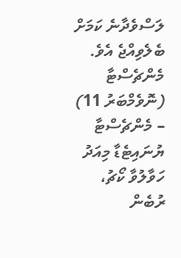ލަސްވެދާނެ ކަމަށް ބެލެވިއްޖެ އެވެ.
މެންޗެސްޓާ (ނޮވެމްބަރު 11) – މެންޗެސްޓާ ޔުނައިޓެޑާ މިއަދު ހަވާލުވާ ކޯޗު، ރުބެން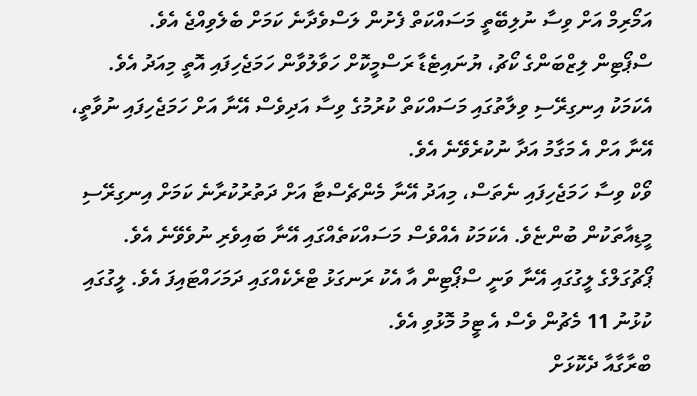އަމޯރިމް އަށް ވިސާ ނުލިބޭތީ މަސައްކަތް ފެށުން ލަސްވެދާނެ ކަމަށް ބެލެވިއްޖެ އެވެ.
ސްޕޯޓިން ލިޒްބަންގެ ކޯޗު، ޔުނައިޓެޑާ ރަސްމީކޮށް ހަވާލުވާން ހަމަޖެހިފައި އޮތީ މިއަދު އެވެ. އެކަމަކު އިނގިރޭސި ވިލާތުގައި މަސައްކަތް ކުރުމުގެ ވިސާ އަދިވެސް އޭނާ އަށް ހަމަޖެހިފައި ނުވާތީ، އޭނާ އަށް އެ މަގާމު އަދާ ނުކުރެވޭނެ އެވެ.
ވޯކް ވިސާ ހަމަޖެހިފައި ނެތަސް، މިއަދު އޭނާ މެންޗެސްޓާ އަށް ދަތުރުކުރާނެ ކަމަށް އިނގިރޭސި މީޑިއާތަކުން ބުންޏެވެ. އެކަމަކު އެއްވެސް މަސައްކަތެއްގައި އޭނާ ބައިވެރި ނުވެވޭނެ އެވެ.
ޕޯޗުގަލްގެ ލީގުގައި އޭނާ ވަނީ ސްޕޯޓިން އާ އެކު ރަނގަޅު ޓްރެކެއްގައި ދަމަހައްޓައިފަ އެވެ. ލީގުގައި ކުޅުނު 11 މެޗުން ވެސް އެ ޓީމު މޮޅުވި އެވެ.
ބްރާގާއާ ދެކޮޅަށް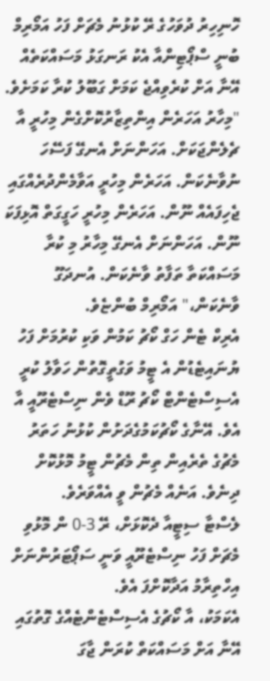ހޮނިހިރު ދުވަހުގެ ރޭ ކުޅުނު މެޗަށް ފަހު އަމޯރިމް ބުނީ ސްޕޯޓިންއާ އެކު ރަނގަޅު މަސައްކަތެއް އޭނާ އަށް ކުރެވިއްޖެ ކަމަށް ގަބޫލު ކުރާ ކަމަށެވެ.
"މިހާރު އަހަރެން އިންތިޒާރުކޮށްގެން މިހުރީ އާ ޗެލެންޖަކަށް. އަހަންނަށް އެނގޭ ފަސޭހަ ނުވާނެކަން. އަހަރެން މިހުރީ އަވާމެންދުރެއްގައި ޖެހިފައެއް ނޫން. އަހަރެން މިހުރީ ހަގީގަތް އޮޅިފަކަ ނޫން. އަހަންނަށް އެނގޭ މިހާރު މި ކުރާ މަސައްކަތާ ތަފާތު ވާނެކަން. އުނދަގޫ ވާނެކަން،" އަމޯރިމް ބުންޏެވެ.
އެރިކް ޓެން ހަގް ކޯޗު ކަމުން ވަކި ކުރުމަށް ފަހު ޔުނައިޓެޑުން އެ ޓީމު ވަގުތީގޮތުން ހަވާލު ކުރީ އެސިސްޓެންޓް ކޯޗު ރޫޑް ވެން ނިސްޓެރޫއީ އާ އެވެ. އޭނާގެ ކޯޗުކަމުގެދަށުން ކުޅުނު ހަތަރު މެޗުގެ ތެރެއިން ތިން މެޗުން ޓީމު މޮޅުކޮށް ދިނެވެ. އަނެއް މެޗުން ވީ އެއްވަރެވެ.
ލެސްޓާ ސިޓީއާ ދެކޮޅަށް، ރޭ 3-0 ން މޮޅުވި މެޗަށް ފަހު ނިސްޓެރޫއީ ވަނީ ސަޕޯޓަރުންނަށް އިހްތިރާމު އަދާކޮށްފަ އެވެ.
އެކަމަކު، އާ ކޯޗުގެ އެސިސްޓެންޓެއްގެ ގޮތުގައި އޭނާ އަށް މަސައްކަތް ކުރަން ޖާގަ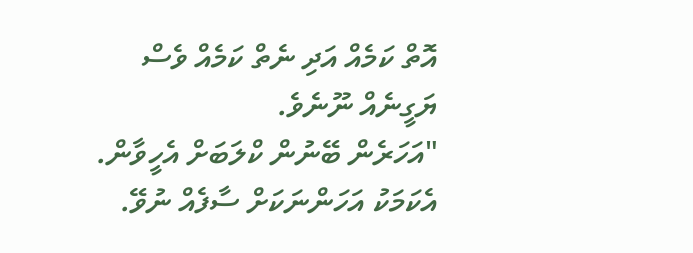އޮތް ކަމެއް އަދި ނެތް ކަމެއް ވެސް ޔަގީނެއް ނޫނެވެ.
"އަހަރެން ބޭނުން ކްލަބަށް އެހީވާން. އެކަމަކު އަހަންނަކަށް ސާފެއް ނުވޭ.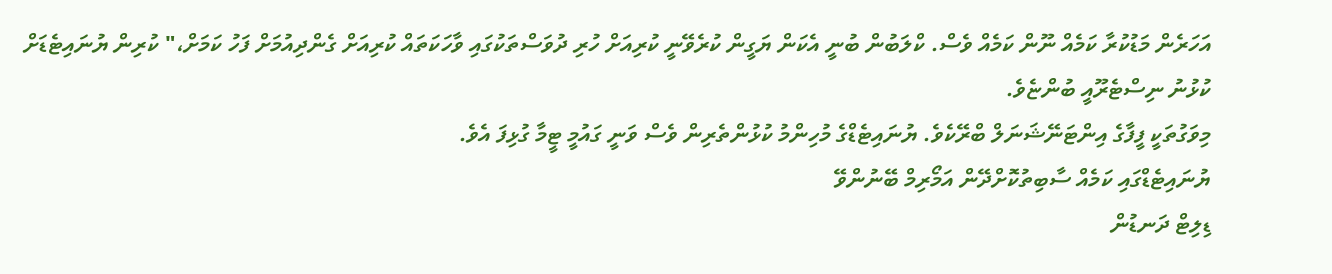އަހަރެން މަޑުކުރާ ކަމެއް ނޫން ކަމެއް ވެސް. ކްލަބުން ބުނީ އެކަން ޔަގީން ކުރެވޭނީ ކުރިއަށް ހުރި ދުވަސްތަކުގައި ވާހަކަތައް ކުރިއަށް ގެންދިއުމަށް ފަހު ކަމަށް،" ކުރިން ޔުނައިޓެޑަށް ކުޅުނު ނިސްޓެރޫއީ ބުންޏެވެ.
މިވަގުތަކީ ފީފާގެ އިންޓަނޭޝަނަލް ބްރޭކެވެ. ޔުނައިޓެޑްގެ މުހިންމު ކުޅުންތެރިން ވެސް ވަނީ ގައުމީ ޓީމާ ގުޅިފަ އެވެ.
ޔުނައިޓެޑްގައި ކަމެއް ސާބިތުކޮށްދޭން އަމޯރިމް ބޭނުންވޭ
ޑިލިޓް ދަނޑުން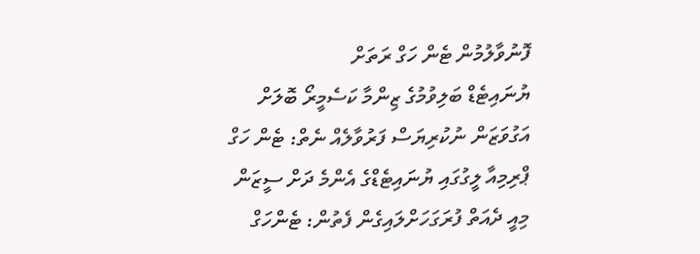ފޮނުވާލުމުން ޓެން ހަގް ރަތަށް
ޔުނައިޓެޑް ބަލިވުމުގެ ޒިންމާ ކަސެމީރޯ ބޮލަށް
އަގުވަޒަން ނުކުރިޔަސް ފަރުވާލެއް ނެތް: ޓެން ހަގް
ޕްރިމިއާ ލީގުގައި ޔުނައިޓެޑްގެ އެންމެ ދަށް ސީޒަން
މިއީ ދެއަތް ފުރަގަހަށްލައިގެން ފެތުން: ޓެންހަގް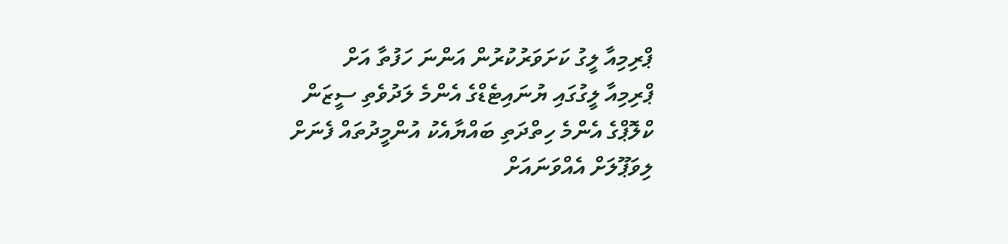ޕްރިމިއާ ލީގު ކަށަވަރުކުރުން އަންނަ ހަފުތާ އަށް
ޕްރިމިއާ ލީގުގައި ޔުނައިޓެޑްގެ އެންމެ ލަދުވެތި ސީޒަން
ކްލޮޕްގެ އެންމެ ހިތްދަތި ބައްޔާއެކު އުންމީދުތައް ފެނަށް
ލިވަޕޫލަށް އެއްވަނައަށް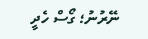ނޭރުނު؛ ގޯސް ހެދީ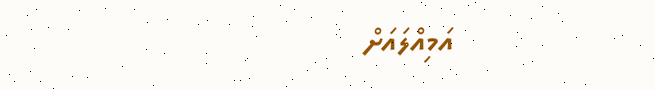އަމިއްލައަށް